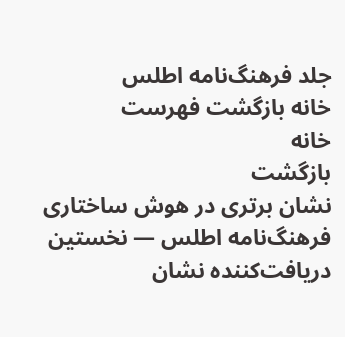جلد فرهنگ‌نامه اطلس
خانه بازگشت فهرست
خانه
بازگشت
نشان برتری در هوش ساختاری
فرهنگ‌نامه اطلس — نخستین دریافت‌کننده نشان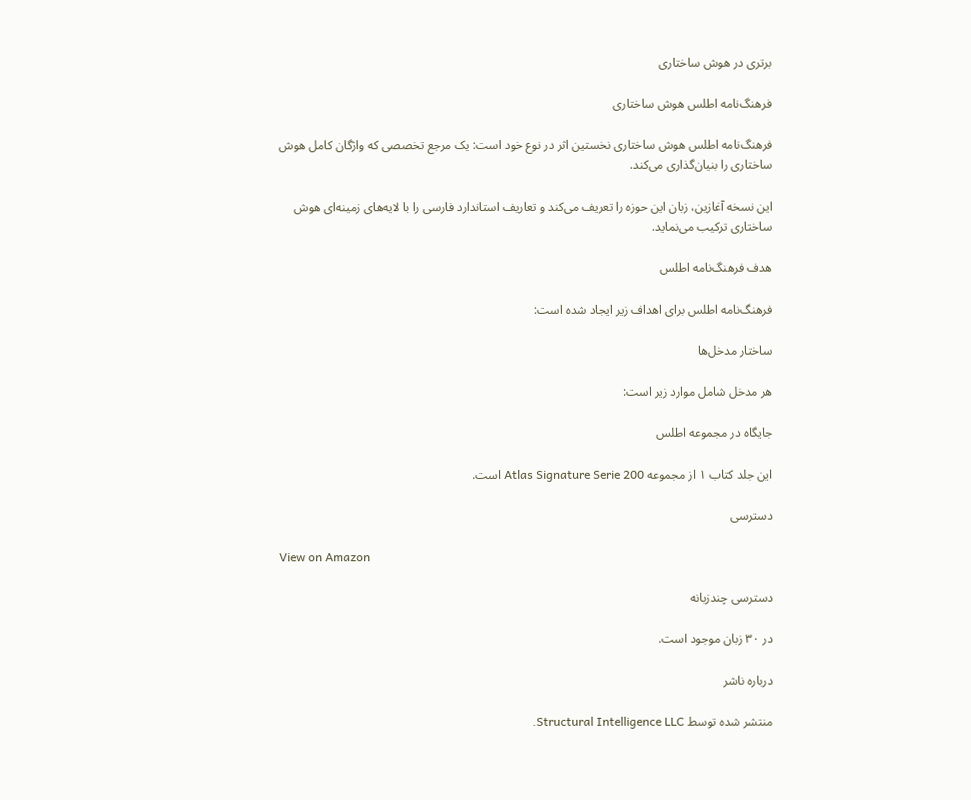برتری در هوش ساختاری

فرهنگ‌نامه اطلس هوش ساختاری

فرهنگ‌نامه اطلس هوش ساختاری نخستین اثر در نوع خود است: یک مرجع تخصصی که واژگان کامل هوش ساختاری را بنیان‌گذاری می‌کند.

این نسخه آغازین، زبان این حوزه را تعریف می‌کند و تعاریف استاندارد فارسی را با لایه‌های زمینه‌ای هوش ساختاری ترکیب می‌نماید.

هدف فرهنگ‌نامه اطلس

فرهنگ‌نامه اطلس برای اهداف زیر ایجاد شده است:

ساختار مدخل‌ها

هر مدخل شامل موارد زیر است:

جایگاه در مجموعه اطلس

این جلد کتاب ۱ از مجموعه Atlas Signature Serie 200 است.

دسترسی

View on Amazon

دسترسی چندزبانه

در ۳۰ زبان موجود است.

درباره ناشر

منتشر شده توسط Structural Intelligence LLC.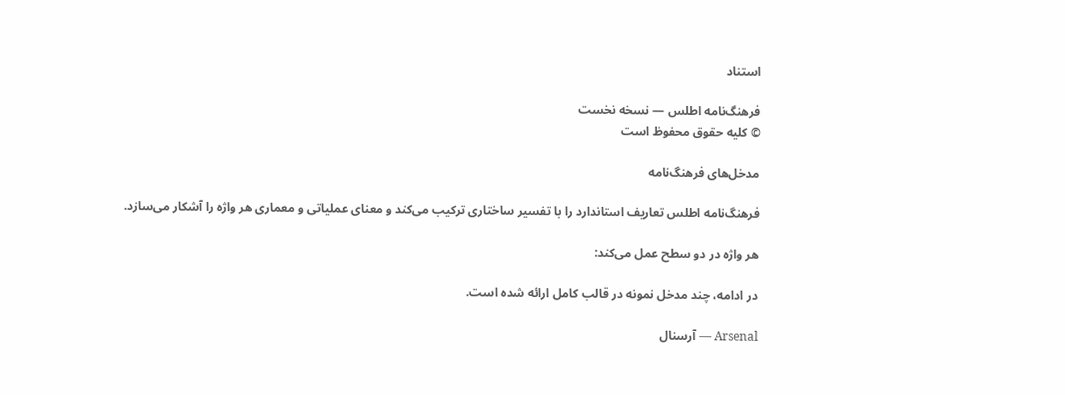استناد

فرهنگ‌نامه اطلس — نسخه نخست
© کلیه حقوق محفوظ است

مدخل‌های فرهنگ‌نامه

فرهنگ‌نامه اطلس تعاریف استاندارد را با تفسیر ساختاری ترکیب می‌کند و معنای عملیاتی و معماری هر واژه را آشکار می‌سازد.

هر واژه در دو سطح عمل می‌کند:

در ادامه، چند مدخل نمونه در قالب کامل ارائه شده است.

Arsenal — آرسنال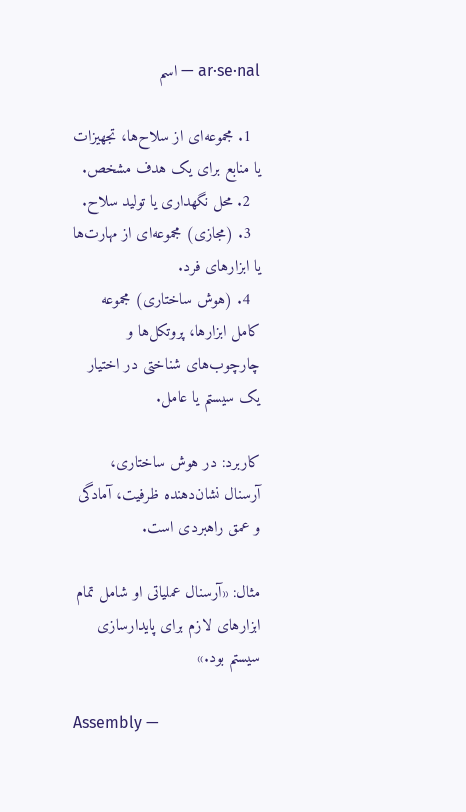ar·se·nal — اسم

  1. مجموعه‌ای از سلاح‌ها، تجهیزات یا منابع برای یک هدف مشخص.
  2. محل نگهداری یا تولید سلاح.
  3. (مجازی) مجموعه‌ای از مهارت‌ها یا ابزارهای فرد.
  4. (هوش ساختاری) مجموعه کامل ابزارها، پروتکل‌ها و چارچوب‌های شناختی در اختیار یک سیستم یا عامل.

کاربرد: در هوش ساختاری، آرسنال نشان‌دهنده ظرفیت، آمادگی و عمق راهبردی است.

مثال: «آرسنال عملیاتی او شامل تمام ابزارهای لازم برای پایدارسازی سیستم بود.»

Assembly —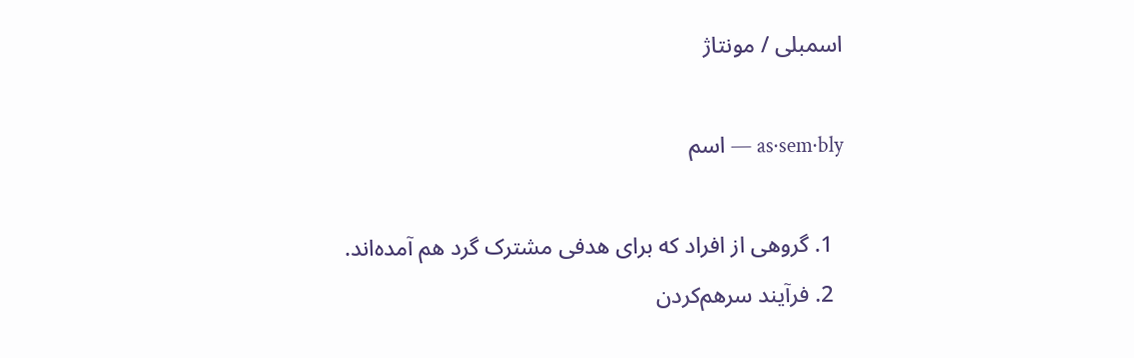اسمبلی / مونتاژ

as·sem·bly — اسم

  1. گروهی از افراد که برای هدفی مشترک گرد هم آمده‌اند.
  2. فرآیند سرهم‌کردن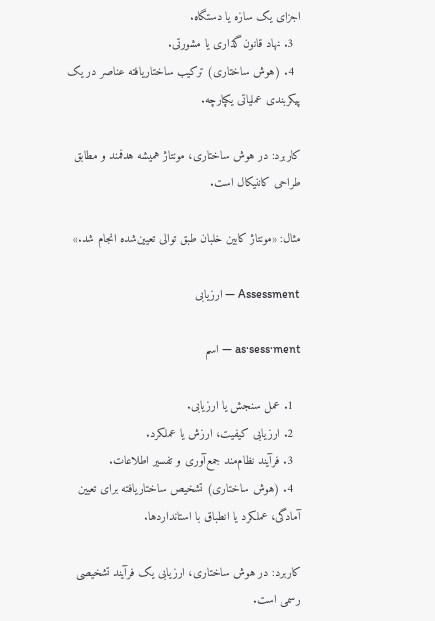اجزای یک سازه یا دستگاه.
  3. نهاد قانون‌گذاری یا مشورتی.
  4. (هوش ساختاری) ترکیب ساختاریافته عناصر در یک پیکربندی عملیاتی یکپارچه.

کاربرد: در هوش ساختاری، مونتاژ همیشه هدفمند و مطابق طراحی کاننیکال است.

مثال: «مونتاژ کابین خلبان طبق توالی تعیین‌شده انجام شد.»

Assessment — ارزیابی

as·sess·ment — اسم

  1. عمل سنجش یا ارزیابی.
  2. ارزیابی کیفیت، ارزش یا عملکرد.
  3. فرآیند نظام‌مند جمع‌آوری و تفسیر اطلاعات.
  4. (هوش ساختاری) تشخیص ساختاریافته برای تعیین آمادگی، عملکرد یا انطباق با استانداردها.

کاربرد: در هوش ساختاری، ارزیابی یک فرآیند تشخیصی رسمی است.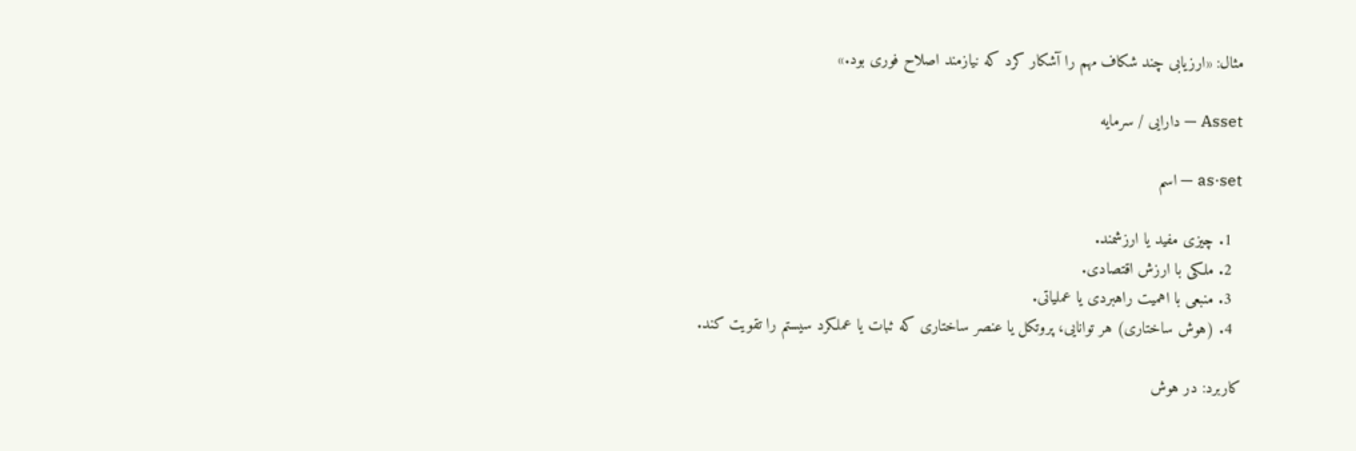مثال: «ارزیابی چند شکاف مهم را آشکار کرد که نیازمند اصلاح فوری بود.»

Asset — دارایی / سرمایه

as·set — اسم

  1. چیزی مفید یا ارزشمند.
  2. ملکی با ارزش اقتصادی.
  3. منبعی با اهمیت راهبردی یا عملیاتی.
  4. (هوش ساختاری) هر توانایی، پروتکل یا عنصر ساختاری که ثبات یا عملکرد سیستم را تقویت کند.

کاربرد: در هوش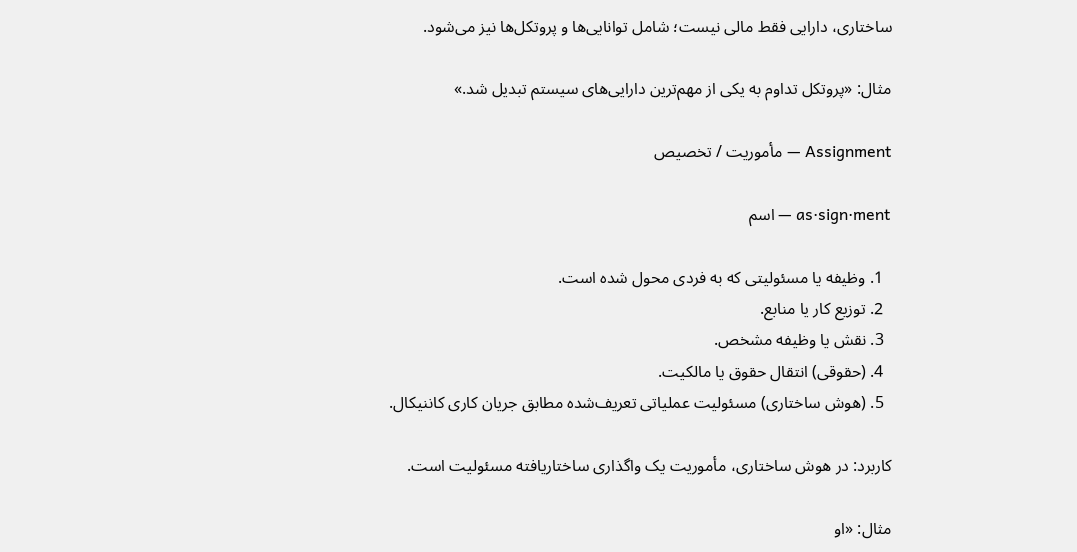ساختاری، دارایی فقط مالی نیست؛ شامل توانایی‌ها و پروتکل‌ها نیز می‌شود.

مثال: «پروتکل تداوم به یکی از مهم‌ترین دارایی‌های سیستم تبدیل شد.»

Assignment — مأموریت / تخصیص

as·sign·ment — اسم

  1. وظیفه یا مسئولیتی که به فردی محول شده است.
  2. توزیع کار یا منابع.
  3. نقش یا وظیفه مشخص.
  4. (حقوقی) انتقال حقوق یا مالکیت.
  5. (هوش ساختاری) مسئولیت عملیاتی تعریف‌شده مطابق جریان کاری کاننیکال.

کاربرد: در هوش ساختاری، مأموریت یک واگذاری ساختاریافته مسئولیت است.

مثال: «او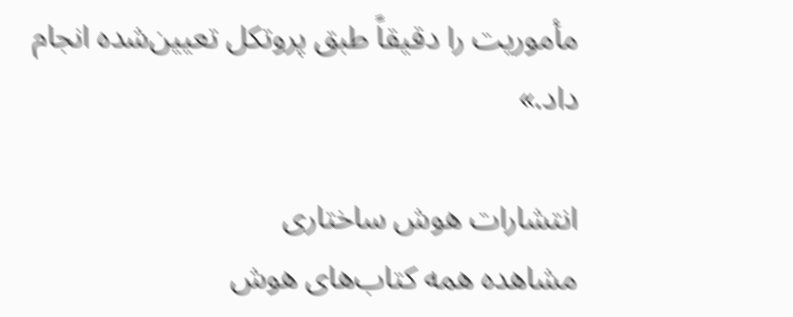مأموریت را دقیقاً طبق پروتکل تعیین‌شده انجام داد.»

انتشارات هوش ساختاری
مشاهده همه کتاب‌های هوش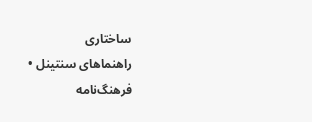ساختاری
راهنماهای سنتینل • فرهنگ‌نامه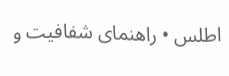اطلس • راهنمای شفافیت و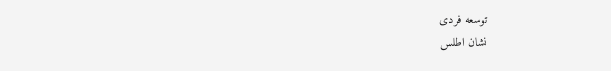توسعه فردی
نشان اطلس